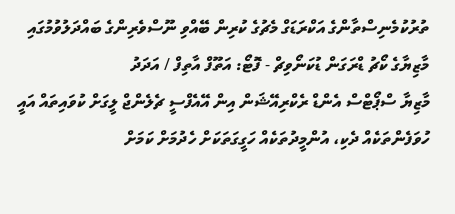ތުރުކުމެނިސްތާންގެ އަކްރަޑަގް މެޗުގެ ކުރިން ބޭއްވި ނޫސްވެރިންގެ ބައްދަލުވުމުގައި މާޒިޔާގެ ކޯޗު ޑްރަގަން ޑުކަނޯވިޗް - ފޮޓޯ: އަތޫފް އާތިފް / އަދަދު
މާޒިޔާ ސްޕޯޓްސް އެންޑް ރެކްރިއޭޝަން އިން އޭއެފްސީ ޗެލެންޖް ލީގަށް ކުވައިތައް އައީ ހުވަފެންތަކެއް ދެކި، އުންމީދުތަކެއް ހަގީގަތަކަށް ހެދުމަށް ކަމަށް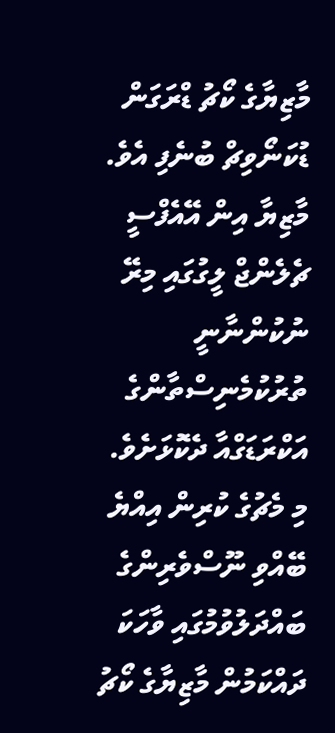މާޒިޔާގެ ކޯޗު ޑްރަގަން ޑުކަނޯވިޗް ބުނެފި އެވެ.
މާޒިޔާ އިން އޭއެފްސީ ޗެލެންޖް ލީގުގައި މިރޭ ނުކުންނާނީ ތުރުކުމެނިސްތާންގެ އަކްރަޑަގްއާ ދެކޮޅަށެވެ.
މި މެޗުގެ ކުރިން އިއްޔެ ބޭއްވި ނޫސްވެރިންގެ ބައްދަލުވުމުގައި ވާހަކަ ދައްކަމުން މާޒިޔާގެ ކޯޗު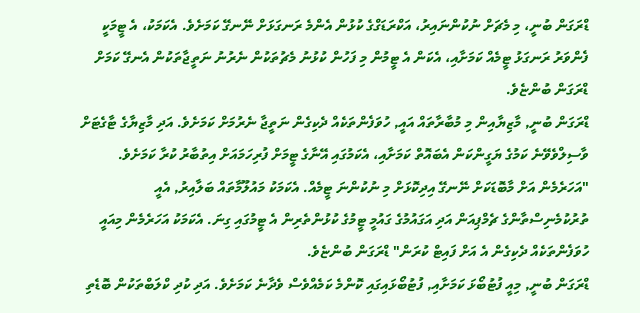ޑްރަގަން ބުނީ، މި މެޗަށް ނުކުންނައިރު، އަކްރަޑަގްގެ ކުޅުން އެންމެ ރަނގަޅަށް ނޭނގޭ ކަމަށެވެ. އެކަމަކު، އެ ޓީމަކީ ފެންވަރު ރަނގަޅު ޓީމެއް ކަމަށާއި، އެކަން އެ ޓީމުން މި ފަހުން ކުޅުނު މެޗުތަކުން ނެރުނު ނަތީޖާތަކުން އެނގޭ ކަމަށް ޑްރަގަން ބުންޏެވެ.
ޑްރަގަން ބުނީ, މާޒިޔާއިން މި މުބާރާތައް އައީ, ހުވަފެންތަކެއް ދެކިގެން ނަތީޖާ ނެރުމަށް ކަމަށެވެ. އަދި މާޒިޔާގެ ޓާގެޓަށް ވާސިލްވެވޭނެ ކަމުގެ ޔަގީންކަން އެބައޮތް ކަމަށާއި، އެކަމުގައި އޭނާގެ ޓީމަށް ފުރިހަމައަށް އިތުބާރު ކުރާ ކަމަށެވެ.
"އަހަރެމެން އަށް މާބޮޑަކަށް ނޭނގޭ އިދިކޮޅަށް މި ނުކުންނަ ޓީމެއް. އެކަމަކު މައުލޫމާތައް ބަލާއިރު, އެއީ ތުރުކުމެނިސްތާންގެ ޗެމްޕިއަން އަދި އަގައުމުގެ ގައުމީ ޓީމުގެ ކުޅުންތެރިން އެ ޓީމުގައި ގިނަ. އެކަމަކު އަހަރެމެން މިއައީ ހުވަފެންތަކެއް ދެކިގެން އެ އަށް ފައިޓް ކުރަން" ޑްރަގަން ބުންޏެވެ.
ޑްރަގަން ބުނީ, މިއީ ފުޓުބޯޅަ ކަމަށާއި, ފުޓުބޯޅައިގައި ކޮންމެ ކަމެއްވެސް ވެދާނެ ކަމަށެވެ. އަދި ކުދި ކްލަބްތަކުން ބޮޑެތި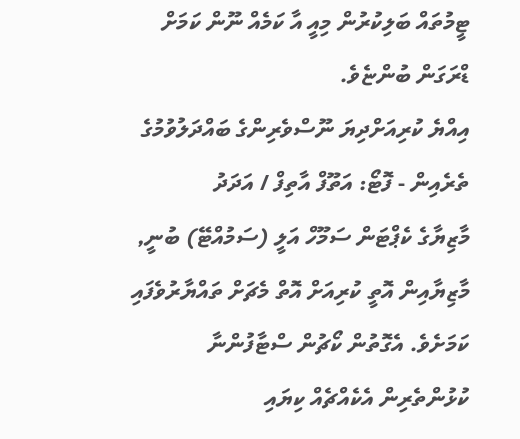ޓީމުތައް ބަލިކުރުން މިއީ އާ ކަމެއް ނޫން ކަމަށް ޑްރަގަން ބުންޏެވެ.
އިއްޔެ ކުރިއަށްދިޔަ ނޫސްވެރިންގެ ބައްދަލުވުމުގެ ތެރެއިން - ފޮޓޯ: އަތޫފް އާތިފް / އަދަދު
މާޒިޔާގެ ކެޕްޓަން ސަމޫހް އަލީ (ސަމުއްޓޭ) ބުނީ, މާޒިޔާއިން އޮތީ ކުރިއަށް އޮތް މެޗަށް ތައްޔާރުވެފައި ކަމަށެވެ. އެގޮތުން ކޯޗުން ސްޓާފުންނާ ކުޅުންތެރިން އެކެއްޗެއް ކިޔައި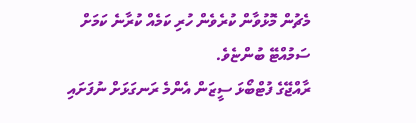މެޗުން މޮޅުވާން ކުރެވެން ހުރި ކަމެއް ކުރާނެ ކަމަށް ސަމުއްޓޭ ބުންޏެވެ.
ރާއްޖޭގެ ފުޓްބޯޅަ ސީޒަން އެންމެ ރަނގަޅަށް ނުފަށައި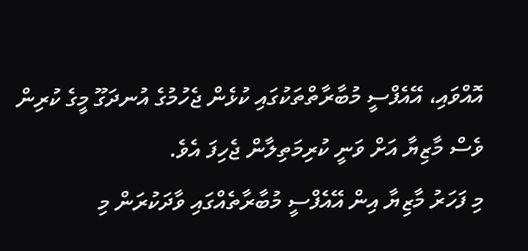އޮއްވައި، އޭއެފްސީ މުބާރާތްތަކުގައި ކުޅެން ޖެހުމުގެ އުނދަގޫ މީގެ ކުރިން ވެސް މާޒިޔާ އަށް ވަނީ ކުރިމަތިލާން ޖެހިފަ އެވެ.
މި ފަހަރު މާޒިޔާ އިން އޭއެފްސީ މުބާރާތެއްގައި ވާދަކުރަން މި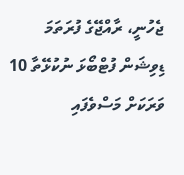ޖެހުނީ، ރާއްޖޭގެ ފުރަތަމަ ޑިވިޝަން ފުޓްބޯޅަ ނުކުޅޭތާ 10 ވަރަކަށް މަސްވެފައި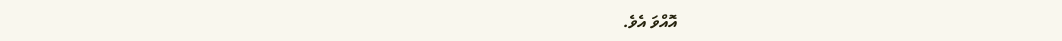އޮއްވަ އެވެ.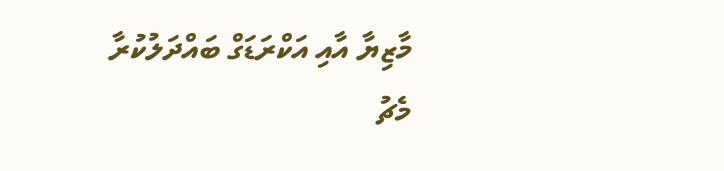މާޒިޔާ އާއި އަކްރަޑަގް ބައްދަލުކުރާ މެޗު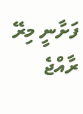ފަށާނީ މިރޭ ރާއްޖެ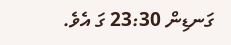ގަނޑިން 23:30 ގަ އެވެ.